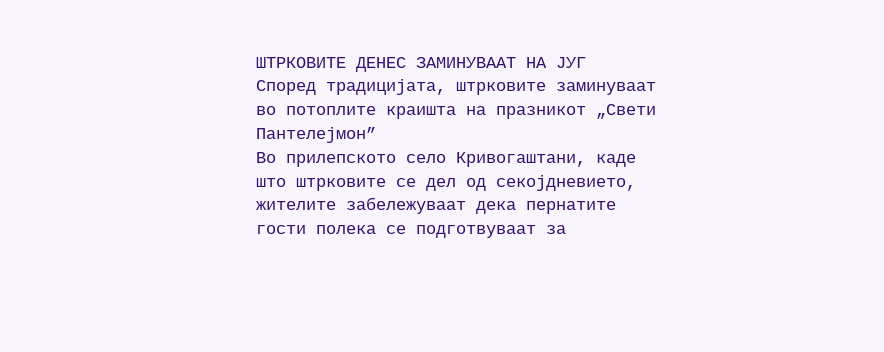ШТРКОВИТЕ ДЕНEС ЗАМИНУВААТ НА ЈУГ
Според традицијата, штрковите заминуваат во потоплите краишта на празникот „Свети Пантелејмон”
Во прилепското село Кривогаштани, каде што штрковите се дел од секојдневието, жителите забележуваат дека пернатите гости полека се подготвуваат за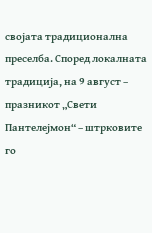својата традиционална преселба. Според локалната традиција, на 9 август – празникот „Свети Пантелејмон“ – штрковите го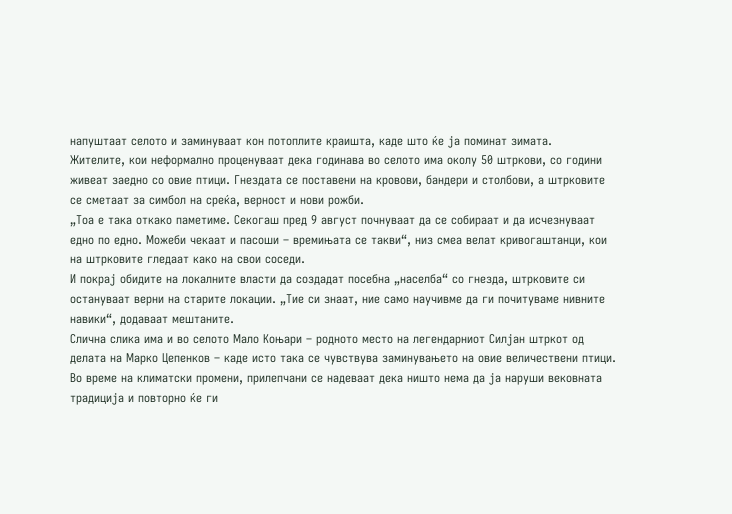напуштаат селото и заминуваат кон потоплите краишта, каде што ќе ја поминат зимата.
Жителите, кои неформално проценуваат дека годинава во селото има околу 50 штркови, со години живеат заедно со овие птици. Гнездата се поставени на кровови, бандери и столбови, а штрковите се сметаат за симбол на среќа, верност и нови рожби.
„Тоа е така откако паметиме. Секогаш пред 9 август почнуваат да се собираат и да исчезнуваат едно по едно. Можеби чекаат и пасоши – времињата се такви“, низ смеа велат кривогаштанци, кои на штрковите гледаат како на свои соседи.
И покрај обидите на локалните власти да создадат посебна „населба“ со гнезда, штрковите си остануваат верни на старите локации. „Тие си знаат, ние само научивме да ги почитуваме нивните навики“, додаваат мештаните.
Слична слика има и во селото Мало Коњари – родното место на легендарниот Силјан штркот од делата на Марко Цепенков – каде исто така се чувствува заминувањето на овие величествени птици.
Во време на климатски промени, прилепчани се надеваат дека ништо нема да ја наруши вековната традиција и повторно ќе ги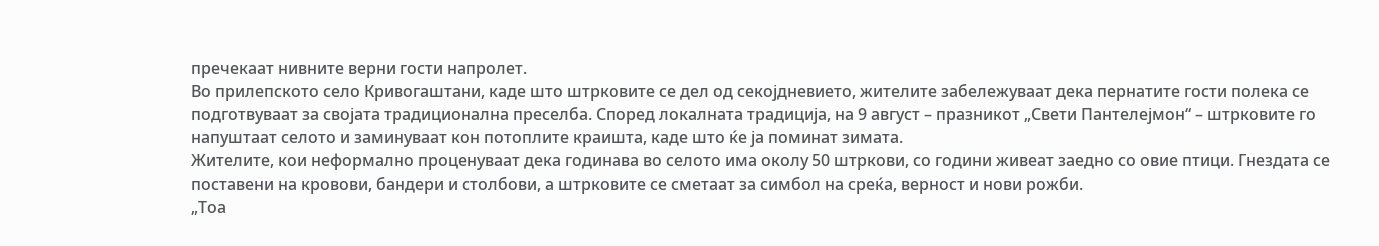пречекаат нивните верни гости напролет.
Во прилепското село Кривогаштани, каде што штрковите се дел од секојдневието, жителите забележуваат дека пернатите гости полека се подготвуваат за својата традиционална преселба. Според локалната традиција, на 9 август – празникот „Свети Пантелејмон“ – штрковите го напуштаат селото и заминуваат кон потоплите краишта, каде што ќе ја поминат зимата.
Жителите, кои неформално проценуваат дека годинава во селото има околу 50 штркови, со години живеат заедно со овие птици. Гнездата се поставени на кровови, бандери и столбови, а штрковите се сметаат за симбол на среќа, верност и нови рожби.
„Тоа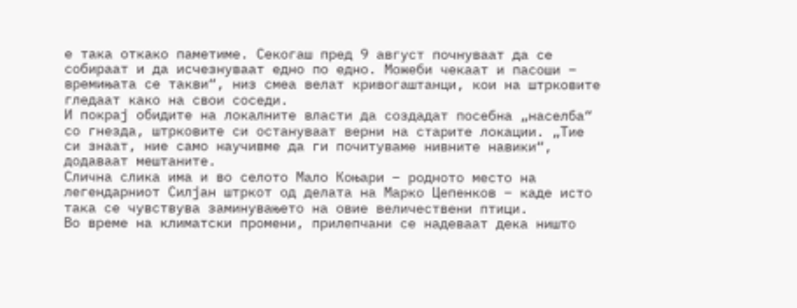е така откако паметиме. Секогаш пред 9 август почнуваат да се собираат и да исчезнуваат едно по едно. Можеби чекаат и пасоши – времињата се такви“, низ смеа велат кривогаштанци, кои на штрковите гледаат како на свои соседи.
И покрај обидите на локалните власти да создадат посебна „населба“ со гнезда, штрковите си остануваат верни на старите локации. „Тие си знаат, ние само научивме да ги почитуваме нивните навики“, додаваат мештаните.
Слична слика има и во селото Мало Коњари – родното место на легендарниот Силјан штркот од делата на Марко Цепенков – каде исто така се чувствува заминувањето на овие величествени птици.
Во време на климатски промени, прилепчани се надеваат дека ништо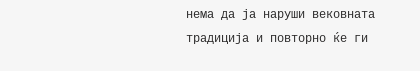нема да ја наруши вековната традиција и повторно ќе ги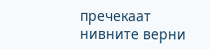пречекаат нивните верни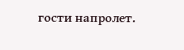гости напролет.